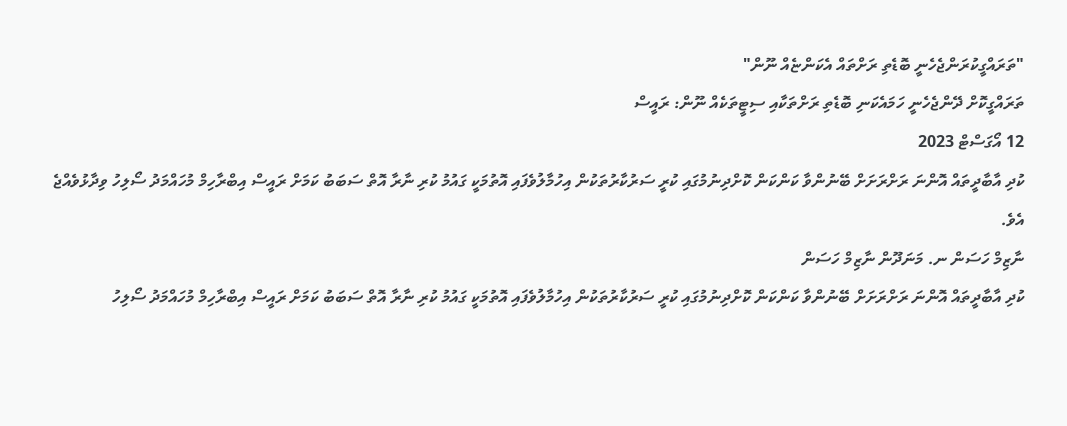"ތަރައްގީކުރަންޖެހެނީ ބޮޑެތި ރަށްތައް އެކަންޏެއް ނޫން"
ތަރައްގީކޮށް ދޭންޖެހެނީ ހަމައެކަނި ބޮޑެތި ރަށްތަކާއި ސިޓީތަކެއް ނޫން: ރައީސް
12 އޯގަސްޓް 2023
ކުދި އާބާދީތައް އޮންނަ ރަށްރަށަށް ބޭނުންވާ ކަންކަން ކޮށްދިނުމުގައި ކުރީ ސަރުކާރުތަކުން އިހުމާލުވެފައި އޮތުމަކީ ގައުމު ކުރި ނާރާ އޮތް ސަބަބު ކަމަށް ރައީސް އިބްރާހިމް މުހައްމަދު ސޯލިހު ވިދާޅުވެއްޖެ އެވެ.
ނާޒިމް ހަސަން ނ. މަނަދޫން ނާޒިމް ހަސަން
ކުދި އާބާދީތައް އޮންނަ ރަށްރަށަށް ބޭނުންވާ ކަންކަން ކޮށްދިނުމުގައި ކުރީ ސަރުކާރުތަކުން އިހުމާލުވެފައި އޮތުމަކީ ގައުމު ކުރި ނާރާ އޮތް ސަބަބު ކަމަށް ރައީސް އިބްރާހިމް މުހައްމަދު ސޯލިހު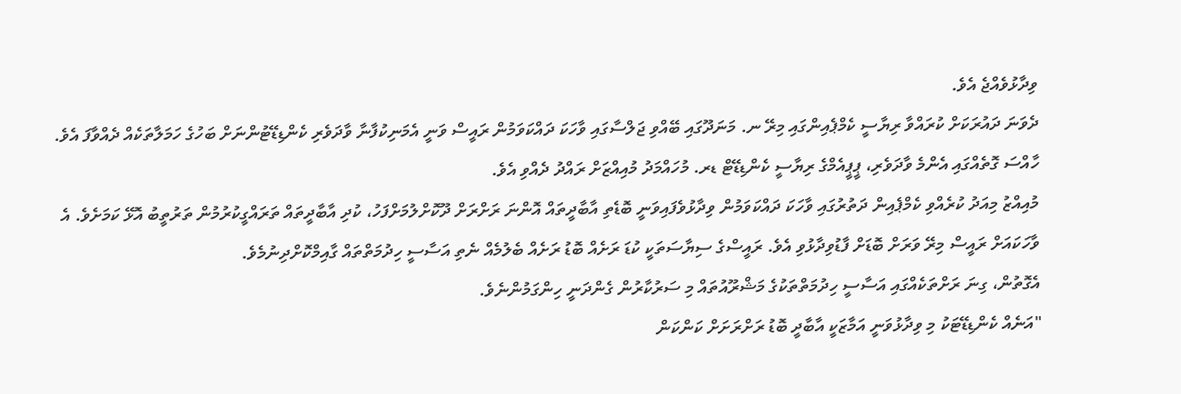ވިދާޅުވެއްޖެ އެވެ.
ދެވަނަ ދައުރަކަށް ކުރައްވާ ރިޔާސީ ކެމްޕެއިންގައި މިރޭ ނ. މަނަދޫގައި ބޭއްވި ޖަލްސާގައި ވާހަކަ ދައްކަވަމުން ރައީސް ވަނީ އެމަނިކުފާނާ ވާދަވެރި ކެންޑިޑޭޓުންނަށް ބަހުގެ ހަމަލާތަކެއް ދެއްވާފަ އެވެ. ހާއްސަ ގޮތެއްގައި އެންމެ ވާދަވެރި، ޕީޕީއެމްގެ ރިޔާސީ ކެންޑިޑޭޓް ޑރ. މުހައްމަދު މުއިއްޒަށް ރައްދު ދެއްވި އެވެ.
މުއިއްޒު މިއަދު ކުރެއްވި ކެމްޕެއިން ދަތުރުގައި ވާހަކަ ދައްކަވަމުން ވިދާޅުވެފައިވަނީ ބޮޑެތި އާބާދީތައް އޮންނަ ރަށްރަށް ދޫކޮށްލުމަށްފަހު، ކުދި އާބާދީތައް ތަރައްގީކުރުމުން ތަރުތީބު އޮޅޭ ކަމަށެވެ. އެ ވާހަކައަށް ރައީސް މިރޭ ވަރަށް ބޮޑަށް ފާޑުވިދާޅުވި އެވެ. ރައީސްގެ ސިޔާސަތަކީ ކުޑަ ރަށެއް ބޮޑު ރަށެއް ބެލުމެއް ނެތި އަސާސީ ހިދުމަތްތައް ގާއިމްކޮށްދިނުމެވެ.
އެގޮތުން، ގިނަ ރަށްތަކެއްގައި އަސާސީ ހިދުމަތްތަކުގެ މަޝްރޫއުތައް މި ސަރުކާރުން ގެންދަނީ ހިންގަމުންނެވެ.
"އަނެއް ކެންޑިޑޭޓަކު މި ވިދާޅުވަނީ އަމާޒަކީ އާބާދީ ބޮޑު ރަށްރަށަށް ކަންކަން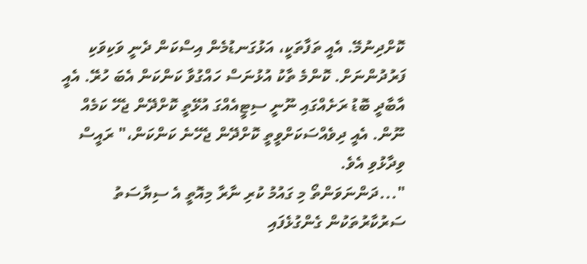ކޮށްދިނުމޭ. އެއީ ތަފާތަކީ، އަޅުގަނޑުމެން އިސްކަން ދެނީ ވަކިވަކި ފަރުދުންނަށް. ކޮންމެ ތާކު އުޅުނަސް ހައްގުވާ ކަންކަން އެބަ ހުރޭ. އެއީ އާބާދީ ބޮޑު ރަށެއްގައި ނޫނީ ސިޓީއެއްގަ އުޅޭތީ ކޮށްދޭން ޖެހޭ ކަމެއް ނޫން. އެއީ ދިވެއްސަކަށްވީތީ ކޮށްދޭން ޖެހޭނެ ކަންކަން،" ރައީސް ވިދާޅުވި އެވެ.
"...ދަންނަވަންތޯ މި ގައުމު ކުރި ނާރާ މިއޮތީ އެ ސިޔާސަތު ސަރުކާރުތަކުން ގެންގުޅެފައި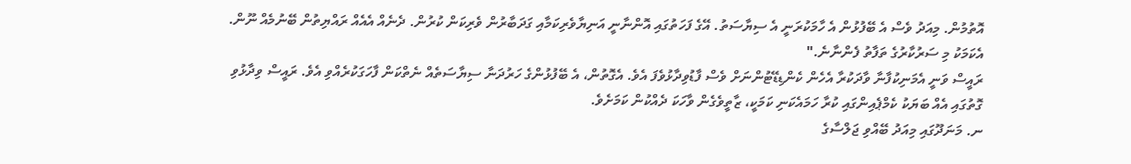އޮތުމުން. މިއަދު ވެސް އެ ބޭފުޅުން އެ ހާމަކުރަނީ އެ ސިޔާސަތު. އޭގެ ފަހަތުގައި އޮންނާނީ އަނިޔާވެރިކަމާއި ގަދަބާރުން ވެރިކަން ކުރުން. ދެނެއް އެއެއް ރައްޔިތުން ބޭނުމެއް ނޫން. އެކަމަކު މި ސަރުކާރުގެ ތަފާތު ފެންނާނެ."
ރައީސް ވަނީ އެމަނިކުފާނާ ވާދަކުރާ އެހެން ކެންޑިޑޭޓުންނަށް ވެސް ފާޑުވިދާޅުވެފަ އެވެ. އެގޮތުން، އެ ބޭފުޅުންގެ ހަރުދަނާ ސިޔާސަތެއް ނެތްކަން ފާހަގަކުރެއްވި އެވެ. ރައީސް ވިދާޅުވި ގޮތުގައި އެއް ބަޔަކު ކެމްޕެއިންގައި ކުރާ ހަމައެކަނި ކަމަކީ، ޒާތީވެގެން ވާހަކަ ދެއްކުން ކަމަށެވެ.
ނ. މަނަދޫގައި މިއަދު ބޭއްވި ޖަލްސާގެ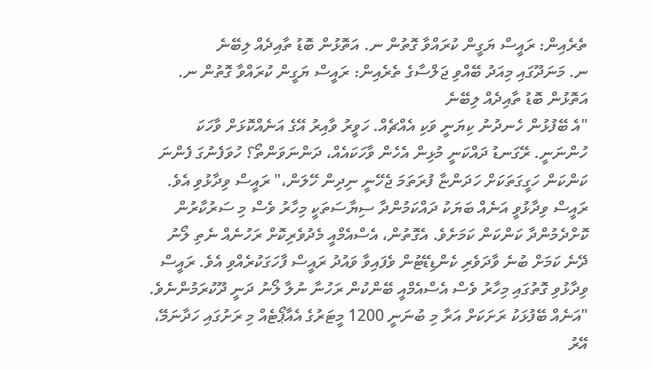ތެރެއިން: ރައީސް ޔަގީން ކުރައްވާ ގޮތުން ނ. އަތޮޅުން ބޮޑު ތާއިދެއް ލިބޭނެ
ނ. މަނަދޫގައި މިއަދު ބޭއްވި ޖަލްސާގެ ތެރެއިން: ރައީސް ޔަގީން ކުރައްވާ ގޮތުން ނ. އަތޮޅުން ބޮޑު ތާއިދެއް ލިބޭނެ
"އެ ބޭފުޅުން ހެނދުނު ކިޔަނީ ވަކި އެއްޗެއް. ހަވީރު ވާއިރު އޭގެ އަނެއްކޮޅަށް ވާހަކަ ހުންނަނީ. ރޭގަނޑު ދައްކަނީ މުޅިން އެހެން ވާހަކައެއް، ދަންނަވަންތޯ؟ ހުވަފެނުގަ ފެންނަ ކަންކަން ހަގީގަތަކަށް ހަދަންޏާ ފުރަތަމަ ޖެހޭނީ ނިދިން ހޭލަން،" ރައީސް ވިދާޅުވި އެވެ.
ރައީސް ވިދާޅުވީ އަނެއް ބަޔަކު ދައްކަމުންދާ ސިޔާސަތަކީ މިހާރު ވެސް މި ސަރުކާރުން ކޮށްދެމުންދާ ކަންކަން ކަމަށެވެ. އެގޮތުން، އެސްއެމްއީ މެދުވެރިކޮށް ރަހުނެއް ނެތި ލޯނު ދޭނެ ކަމަށް ބުނެ ވާދަވެރި ކެންޑިޑޭޓުން ވެފައިވާ ވައުދު ރައީސް ފާހަގަކުރެއްވި އެވެ. ރައީސް ވިދާޅުވި ގޮތުގައި މިހާރު ވެސް އެސްއެމްއީ ބޭންކުން ރަހުނާ ނުލާ ލޯނު ދަނީ ދޫކުރަމުންނެވެ.
"އަނެއް ބޭފުޅަކު ރަށަކަށް އަރާ މި ބުނަނީ 1200 މީޓަރުގެ އެއާޕޯޓެއް މި ރަށުގައި ހަދާނަމޭ، އޭރު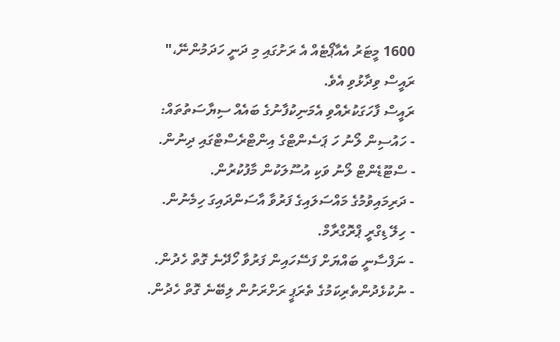1600 މީޓަރު އެއާޕޯޓެއް އެ ރަށުގައި މި ދަނީ ހަދަމުންނޭ،" ރައީސް ވިދާޅުވި އެވެ.
ރައީސް ފާހަގަކުރެއްވި އެމަނިކުފާނުގެ ބައެއް ސިޔާސަތުތައް:
- ހައުސިން ލޯނު ހަ ޕަސެންޓްގެ އިންޓްރެސްޓްގައި ދިނުން.
- ސްޓޫޑެންޓް ލޯނު ވަކި އުސޫލަކުން މާފުކުރުން.
- ދަރިމައިވުމުގެ މައްސަލައިގެ ފަރުވާ އާސަންދައިގަ ހިމެނުން.
- ހިލޭ ޑިގްރީ ޕްރޮގްރާމް.
- ނަފްސާނީ ބައްޔަށް ފަސޭހައިން ފަރުވާ ހޯދޭނެ ގޮތް ހެދުން.
- ނުކުޅެދުންތެރިކަމުގެ ތެރަޕީ ރަށްރަށުން ލިބޭނެ ގޮތް ހެދުން.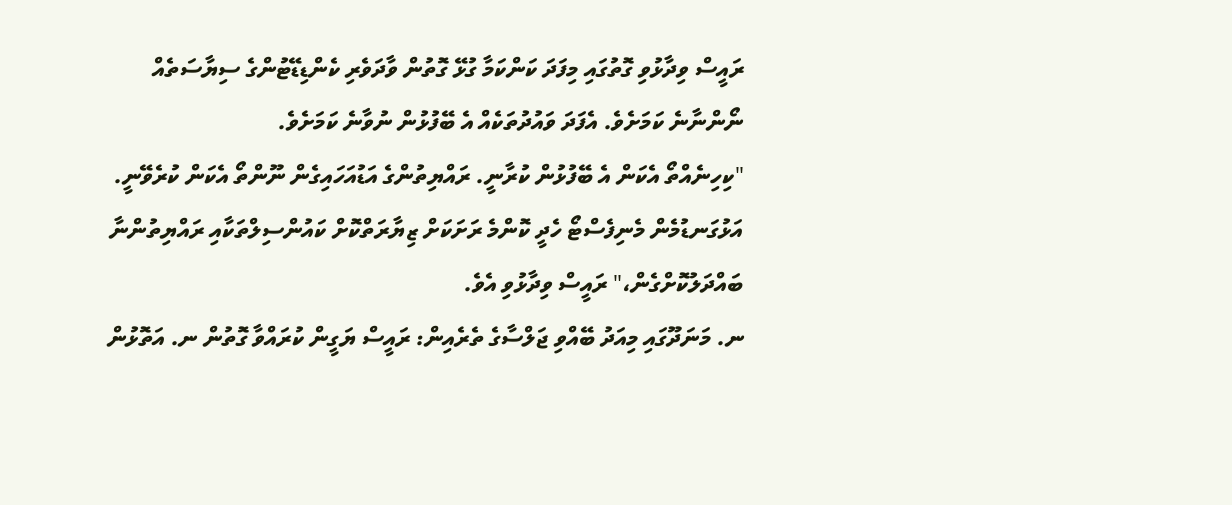ރައީސް ވިދާޅުވި ގޮތުގައި މިފަދަ ކަންކަމާ ގުޅޭ ގޮތުން ވާދަވެރި ކެންޑިޑޭޓުންގެ ސިޔާސަތެއް ނޯންނާނެ ކަމަށެވެ. އެފަދަ ވައުދުތަކެއް އެ ބޭފުޅުން ނުވާނެ ކަމަށެވެ.
"ކިހިނެއްތޯ އެކަން އެ ބޭފުޅުން ކުރާނީ. ރައްޔިތުންގެ އަޑުއަހައިގެން ނޫންތޯ އެކަން ކުރެވޭނީ. އަޅުގަނޑުމެން މެނިފެސްޓޯ ހެދީ ކޮންމެ ރަށަކަށް ޒިޔާރަތްކޮށް ކައުންސިލްތަކާއި ރައްޔިތުންނާ ބައްދަލުކޮށްގެން،" ރައީސް ވިދާޅުވި އެވެ.
ނ. މަނަދޫގައި މިއަދު ބޭއްވި ޖަލްސާގެ ތެރެއިން: ރައީސް ޔަގީން ކުރައްވާ ގޮތުން ނ. އަތޮޅުން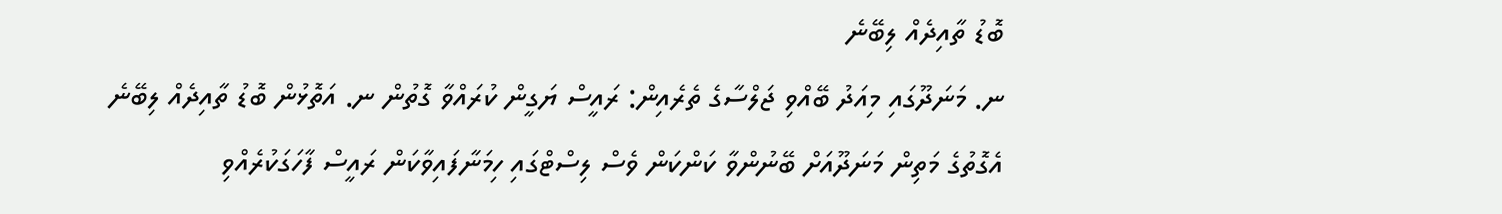ބޮޑު ތާއިދެއް ލިބޭނެ
ނ. މަނަދޫގައި މިއަދު ބޭއްވި ޖަލްސާގެ ތެރެއިން: ރައީސް ޔަގީން ކުރައްވާ ގޮތުން ނ. އަތޮޅުން ބޮޑު ތާއިދެއް ލިބޭނެ
އެގޮތުގެ މަތިން މަނަދޫއަށް ބޭނުންވާ ކަންކަން ވެސް ލިސްޓްގައި ހިމަނާފައިވާކަން ރައީސް ފާހަގަކުރެއްވި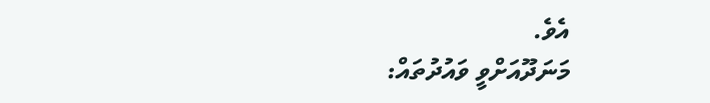އެވެ.
މަނަދޫއަށްވީ ވައުދުތައް: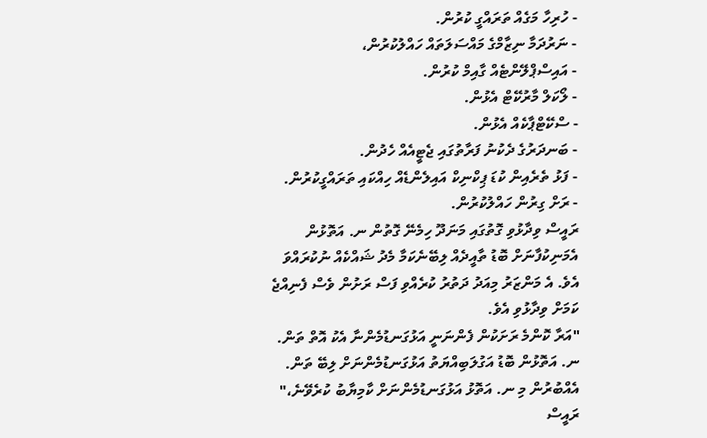- ހުރިހާ މަގެއް ތަރައްގީ ކުރުން.
- ނަރުދަމާ ނިޒާމްގެ މައްސަލަތައް ހައްލުކުރުން،
- އައިސްޕްލޭންޓެއް ގާއިމް ކުރުން.
- ލޯކަލް މާރުކޭޓް އެޅުން.
- ސްކޭޓްޕާކެއް އެޅުން.
- ބަނދަރުގެ ދެކުނު ފަރާތުގައި ޖެޓީއެއް ހެދުން.
- ފަޅު ތެރެއިން ކުޑަ ޕިކްނިކް އައިލެންޑެއް ހިއްކައި ތަރައްގީކުރުން.
- ރަށް ގިރުން ހައްލުކުރުން.
ރައީސް ވިދާޅުވި ގޮތުގައި މަނަދޫ ހިމެނޭ ގޮތުން ނ. އަތޮޅުން އެމަނިކުފާނަށް ބޮޑު ތާއީދެއް ލިބޭނެކަމާ މެދު ޝައްކެއް ނުކުރައްވަ އެވެ. އެ މަންޒަރު މިއަދު ދަތުރު ކުރެއްވި ފަސް ރަށުން ވެސް ފެނިއްޖެ ކަމަށް ވިދާޅުވި އެވެ.
"އަރާ ކޮންމެ ރަށަކުން ފެންނަނީ އަޅުގަނޑުމެންނާ އެކު އޮތް ތަން. ނ. އަތޮޅުން ބޮޑު އަގުލަބިއްޔަތު އަޅުގަނޑުމެންނަށް ލިބޭ ތަން. އެއްބުރުން މި ނ. އަތޮޅު އަޅުގަނޑުމެންނަށް ކާމިޔާބު ކުރެވޭނެ،" ރައީސް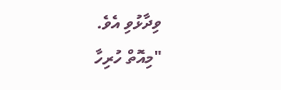ވިދާޅުވި އެވެ.
"މިއޮތް ހުރިހާ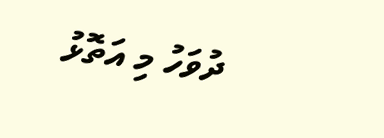ދުވަހު މި އަތޮޅު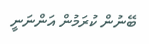ބޭނުން ކުރަމުން އަންނަނީ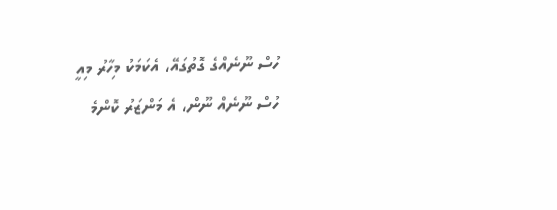ހުސް ނޫނެއްގެ ގޮތުގައޭ، އެކަމަކު މިހާރު މިއީ ހުސް ނޫނެއް ނޫން، އެ މަންޒަރު ކޮންމެ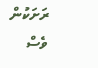ރަށަކުން ވެސް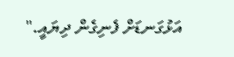އަޅުގަނޑަށް ފެނިގެން ދިޔައީ."